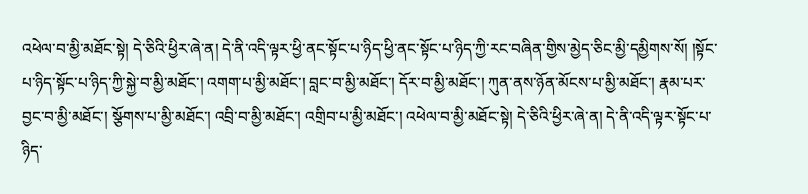འཕེལ་བ་མྱི་མཐོང་སྟེ། དེ་ཅིའི་ཕྱིར་ཞེ་ན། དེ་ནི་འདི་ལྟར་ཕྱི་ནང་སྟོང་པ་ཉིད་ཕྱི་ནང་སྟོང་པ་ཉིད་ཀྱི་རང་བཞིན་གྱིས་མྱེད་ཅིང་མྱི་དམྱིགས་སོ། །སྟོང་པ་ཉིད་སྟོང་པ་ཉིད་ཀྱི་སྐྱེ་བ་མྱི་མཐོང་། འགག་པ་མྱི་མཐོང་། བླང་བ་མྱི་མཐོང་། དོར་བ་མྱི་མཐོང་། ཀུན་ནས་ཉོན་མོངས་པ་མྱི་མཐོང་། རྣམ་པར་བྱང་བ་མྱི་མཐོང་། སྩོགས་པ་མྱི་མཐོང་། འབྲི་བ་མྱི་མཐོང་། འགྲིབ་པ་མྱི་མཐོང་། འཕེལ་བ་མྱི་མཐོང་སྟེ། དེ་ཅིའི་ཕྱིར་ཞེ་ན། དེ་ནི་འདི་ལྟར་སྟོང་པ་ཉིད་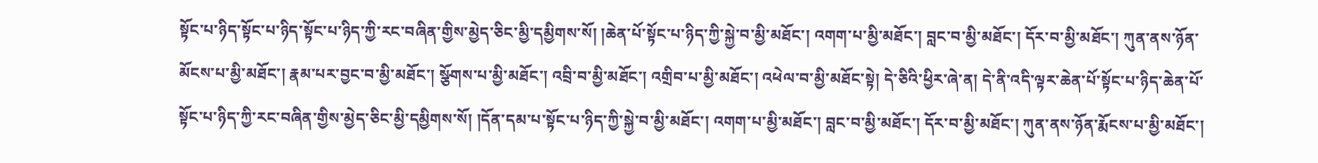སྟོང་པ་ཉིད་སྟོང་པ་ཉིད་སྟོང་པ་ཉིད་ཀྱི་རང་བཞིན་གྱིས་མྱེད་ཅིང་མྱི་དམྱིགས་སོ། །ཆེན་པོ་སྟོང་པ་ཉིད་ཀྱི་སྐྱེ་བ་མྱི་མཐོང་། འགག་པ་མྱི་མཐོང་། བླང་བ་མྱི་མཐོང་། དོར་བ་མྱི་མཐོང་། ཀུན་ནས་ཉོན་མོངས་པ་མྱི་མཐོང་། རྣམ་པར་བྱང་བ་མྱི་མཐོང་། སྩོགས་པ་མྱི་མཐོང་། འབྲི་བ་མྱི་མཐོང་། འགྲིབ་པ་མྱི་མཐོང་། འཕེལ་བ་མྱི་མཐོང་སྟེ། དེ་ཅིའི་ཕྱིར་ཞེ་ན། དེ་ནི་འདི་ལྟར་ཆེན་པོ་སྟོང་པ་ཉིད་ཆེན་པོ་སྟོང་པ་ཉིད་ཀྱི་རང་བཞིན་གྱིས་མྱེད་ཅིང་མྱི་དམྱིགས་སོ། །དོན་དམ་པ་སྟོང་པ་ཉིད་ཀྱི་སྐྱེ་བ་མྱི་མཐོང་། འགག་པ་མྱི་མཐོང་། བླང་བ་མྱི་མཐོང་། དོར་བ་མྱི་མཐོང་། ཀུན་ནས་ཉོན་རྨོངས་པ་མྱི་མཐོང་།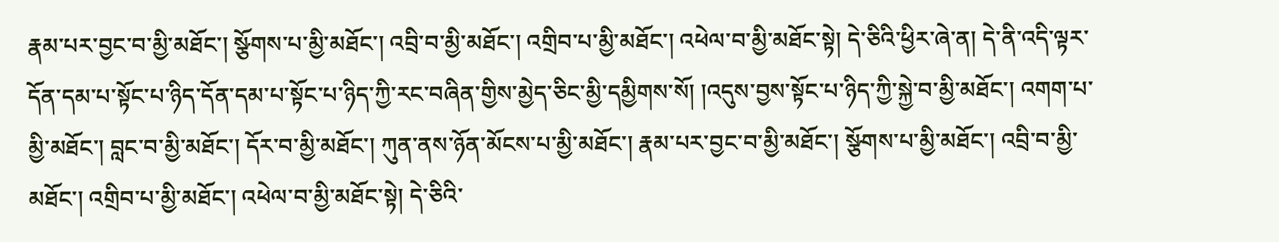རྣམ་པར་བྱང་བ་མྱི་མཐོང་། སྩོགས་པ་མྱི་མཐོང་། འབྲི་བ་མྱི་མཐོང་། འགྲིབ་པ་མྱི་མཐོང་། འཕེལ་བ་མྱི་མཐོང་སྟེ། དེ་ཅིའི་ཕྱིར་ཞེ་ན། དེ་ནི་འདི་ལྟར་དོན་དམ་པ་སྟོང་པ་ཉིད་དོན་དམ་པ་སྟོང་པ་ཉིད་ཀྱི་རང་བཞིན་གྱིས་མྱེད་ཅིང་མྱི་དམྱིགས་སོ། །འདུས་བྱས་སྟོང་པ་ཉིད་ཀྱི་སྐྱེ་བ་མྱི་མཐོང་། འགག་པ་མྱི་མཐོང་། བླང་བ་མྱི་མཐོང་། དོར་བ་མྱི་མཐོང་། ཀུན་ནས་ཉོན་མོངས་པ་མྱི་མཐོང་། རྣམ་པར་བྱང་བ་མྱི་མཐོང་། སྩོགས་པ་མྱི་མཐོང་། འབྲི་བ་མྱི་མཐོང་། འགྲིབ་པ་མྱི་མཐོང་། འཕེལ་བ་མྱི་མཐོང་སྟེ། དེ་ཅིའི་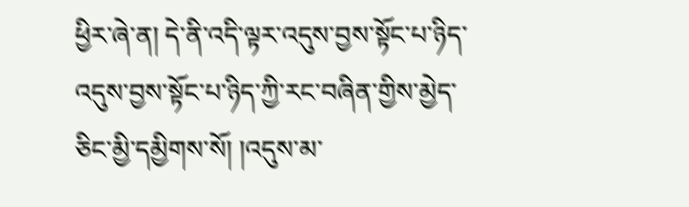ཕྱིར་ཞེ་ན། དེ་ནི་འདི་ལྟར་འདུས་བྱས་སྟོང་པ་ཉིད་འདུས་བྱས་སྟོང་པ་ཉིད་ཀྱི་རང་བཞིན་གྱིས་མྱེད་ཅིང་མྱི་དམྱིགས་སོ། །འདུས་མ་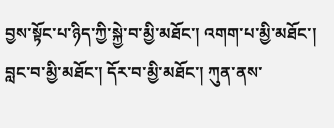བྱས་སྟོང་པ་ཉིད་ཀྱི་སྐྱེ་བ་མྱི་མཐོང་། འགག་པ་མྱི་མཐོང་། བླང་བ་མྱི་མཐོང་། དོར་བ་མྱི་མཐོང་། ཀུན་ནས་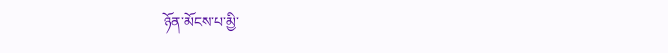ཉོན་མོངས་པ་མྱི་